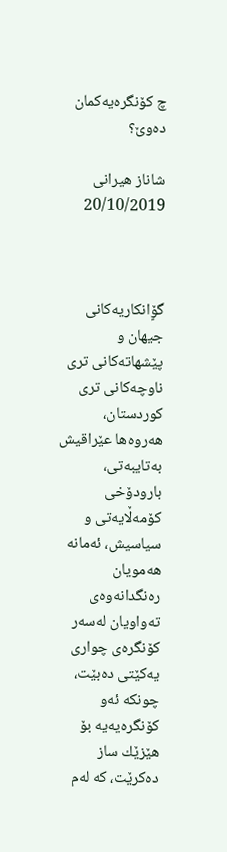چ كۆنگره‌یه‌كمان ده‌وێ؟

شاناز هیرانی 20/10/2019



گۆٍانكاریه‌كانی جیهان و پێشهاته‌كانی تری ناوچه‌كانی تری كوردستان، هه‌روه‌ها عێراقیش به‌تایبه‌تی، بارودۆخی كۆمه‌ڵایه‌تی و سیاسیش، ئه‌مانه‌ هه‌مویان ره‌نگدانه‌وه‌ی ته‌واویان له‌سه‌ر كۆنگره‌ی چواری یه‌كێتی ده‌بێت، چونكه ئه‌و‌ كۆنگره‌یه‌یه‌ بۆ هێزێك ساز ده‌كرێت، كه‌ له‌م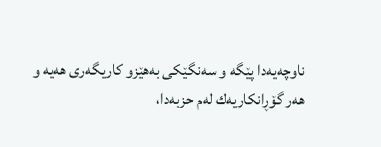ناوچه‌یه‌دا پێگه‌ و سه‌نگێكی به‌هێزو كاریگه‌ری هه‌یه‌ و هه‌ر گۆڕانكاریه‌ك له‌م حزبه‌دا،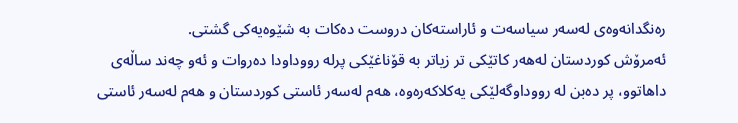ره‌نگدانه‌وه‌ی له‌سه‌ر سیاسه‌ت و ئاراسته‌كان دروست ده‌كات به‌ شێوه‌یه‌كی گشتی.
ئه‌مرۆش كوردستان له‌هه‌‌ر كاتێكی تر زیاتر به‌ قۆناغێكی پرله‌ رووداودا ده‌روات و ئه‌و چه‌ند ساڵه‌ی داهاتوو، پر ده‌بن له‌ رووداوگه‌لێكی یه‌كلاكه‌ره‌وه‌، هه‌م له‌سه‌ر‌ ئاستی كوردستان و هه‌م له‌سه‌ر ئاستی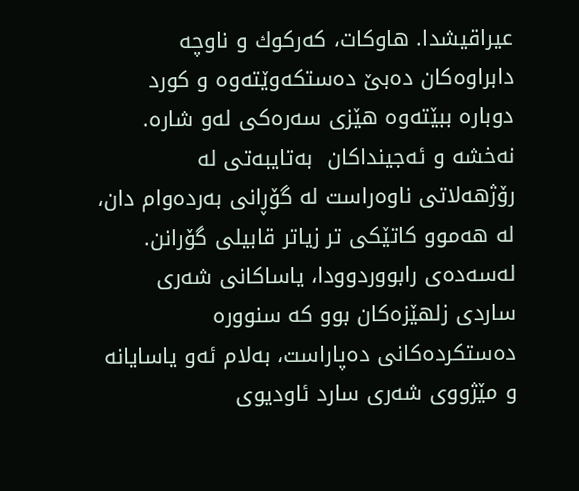عیراقیشدا. هاوكات‌، كه‌ركوك و ناوچه‌ دابراوه‌كان ده‌بێ ده‌ستكه‌وێته‌وه‌ و كورد دوباره‌ ببێته‌وه‌ هێزی سه‌ره‌كی له‌و شاره‌. نه‌خشه‌ و ئه‌جینداكان  به‌تایبه‌تی له‌ رۆژهه‌لاتی ناوه‌راست له‌ گۆڕانی به‌رده‌وام دان، له‌ هه‌موو كاتێكی تر زیاتر قابیلی گۆرانن. له‌سه‌ده‌ی رابووردوودا، یاساكانی شه‌ری ساردی زلهێزه‌كان‌ بوو كه‌ سنووره‌‌ ده‌ستكرده‌كانی ده‌پاراست، به‌لام ئه‌و یاسایانه‌ و مێژووی شه‌ری سارد ئاودیوی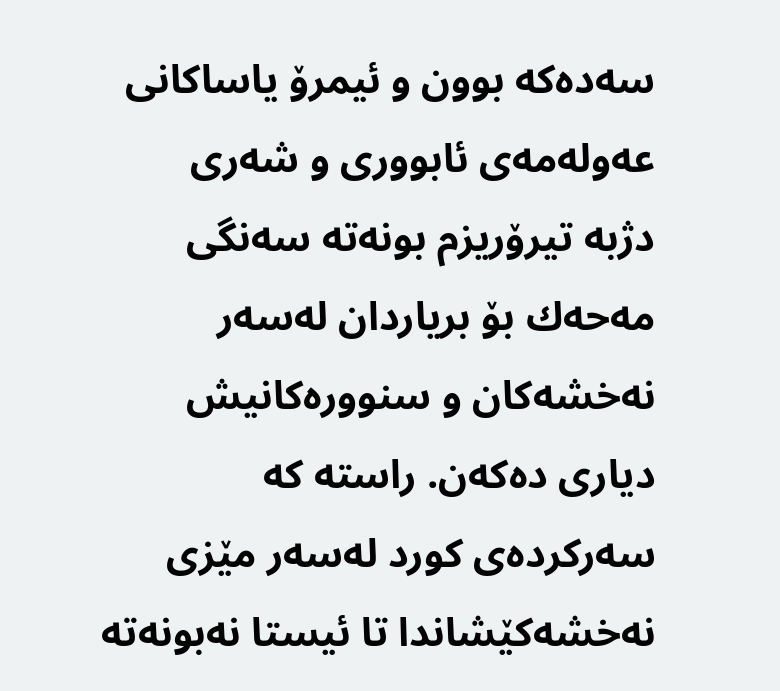سه‌ده‌كه‌ بوون و ئیمرۆ یاساكانی عه‌وله‌مه‌ی ئابووری و شه‌ری دژبه ‌تیرۆریزم بونه‌ته‌ سه‌نگی مه‌حه‌ك بۆ بریاردان له‌سه‌ر نه‌خشه‌كان و سنووره‌كانیش دیاری ده‌كه‌ن. راسته‌ كه‌ سه‌ركرده‌ی كورد له‌سه‌ر مێز‌ی نه‌خشه‌كێشاندا تا ئیستا نه‌بونه‌ته‌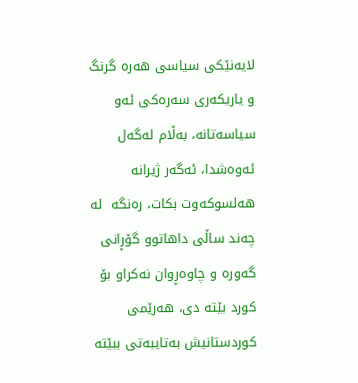لایه‌نێكی سیاسی هه‌ره‌ گرنگ و یاریكه‌ری سه‌ره‌كی ئه‌و سیاسه‌تانه‌، به‌ڵام له‌گه‌ل ئه‌وه‌شدا، ئه‌گه‌ر ژیرانه‌ هه‌لسوكه‌وت بكات، ره‌نگه‌  له‌ چه‌ند ساڵی داهاتوو گۆڕانی گه‌وره‌ و چاوه‌ڕوان نه‌كراو بۆ كورد بێته‌ دی، هه‌رێمی كوردستانیش به‌تایبه‌تی ببێته‌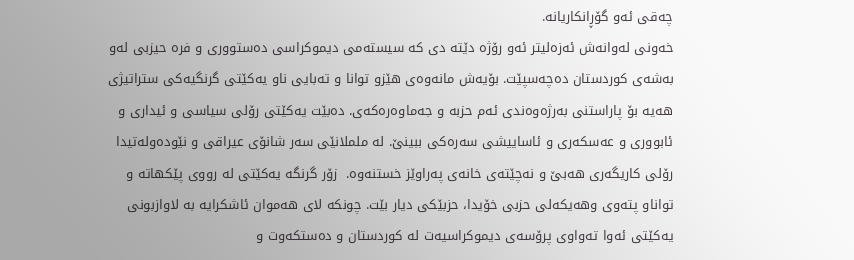چه‌قی ئه‌و گۆڕانكاریانه‌.
خه‌ونی له‌وانه‌ش ئه‌زه‌لیتر ئه‌و رۆژه‌ دێته‌ دی كه‌ سیسته‌می دیموكراسی ده‌ستووری و فره‌ حیزبی له‌و به‌شه‌ی كوردستان ده‌چه‌سپێت. بۆیه‌ش مانه‌وه‌ی هێزو توانا و ته‌بایی ناو یه‌كێتی گرنگیه‌كی ستراتیژی هه‌یه‌ بۆ پاراستنی به‌رژه‌وه‌ندی ئه‌م حزبه‌ و جه‌ماوه‌ره‌كه‌ی. ده‌بێت یه‌كێتی رۆلی سیاسی و ئیداری و ئابووری و عه‌سكه‌ری و ئاساییشی سه‌ره‌كی ببینێ. له‌ ململانێی سه‌ر شانۆی عیراقی و نێوده‌وله‌تیدا رۆلی كاریگه‌ری هه‌بێ و نه‌چێته‌ی خانه‌ی په‌راوێز خستنه‌وه‌‌.  زۆر گرنگه‌ یه‌كێتی له‌ رووی پێكهاته‌ و تواناو پته‌وی وهه‌یكه‌لی حزبی خۆیدا، حزبێكی دیار بێت. چونكه‌ لای هه‌موان ئاشكرایه‌ به‌ لاوازبونی یه‌كێتی ئه‌وا ته‌واوی پرۆسه‌ی دیموكراسیه‌ت له‌ كوردستان و ده‌ستكه‌وت و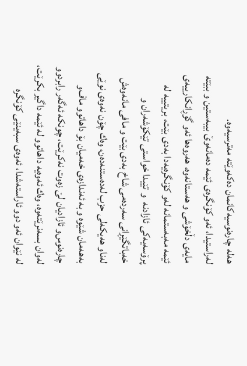هه‌له‌ چاره‌نوسیه‌كانمان ده‌كه‌وێته‌ مه‌ترسیه‌وه‌.
له‌راستیدا، ئه‌و كۆنگره‌ی ئێمه‌ ده‌مانه‌وێ‌ بیبه‌ستین و ببێته‌ مایه‌ی دڵخۆشی و هه‌ستانه‌وه‌، هه‌روه‌ها ئه‌و گۆڕانكارییه‌ی ئێمه‌ مه‌به‌ستمانه‌ له‌و كۆنگره‌یه‌دا به‌دی بێت، بریتییه‌ له‌ پرۆسه‌یه‌كی ئازادنه‌  و ‌ تێیدا خواستی تێكۆشه‌ران و خه‌باتگێڕانی سه‌رده‌می شاخ به‌دی بێت و مافی مانه‌وه‌ش له‌ناو هه‌یكه‌لی حزب‌ له‌ده‌ستنه‌ده‌ن، وه‌ك چۆن نه‌وه‌ی نوێی به‌هه‌مان شێوه‌ و به‌ ئه‌ندازه‌ی خه‌میان بۆ داهاتوو ماف‌و چاره‌نوس‌و ئازادیان لێ زه‌وت نه‌كرێت، چونكه‌ ئه‌گه‌ر رابردوو له‌وان بسه‌نرێته‌وه‌، وه‌ك ئه‌وه‌یه‌ داهاتوو له‌ ئێمه‌ داگیر بكرێت، له‌ نێوان ئه‌و دوو ئاراسته‌شدا، ئه‌وه‌ی سبه‌ینێی كۆنگره‌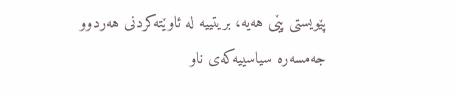پێویستی پێی هه‌یه‌، بریتییه‌ له‌ ئاوێته‌كردنی هه‌ردوو جه‌مسه‌ره‌ سیاسییه‌كه‌ی ناو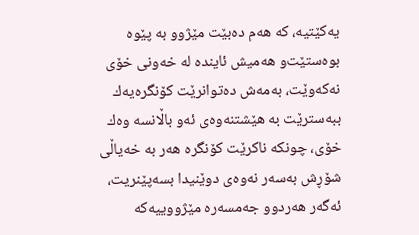یه‌كێتیه‌، كه‌ هه‌م ده‌بێت مێژوو به‌ پێوه‌ بوه‌ستێت‌و هه‌میش ئاینده‌ له‌ خه‌ونی خۆی نه‌كه‌وێت، به‌مه‌ش ده‌توانرێت كۆنگره‌یه‌ك ببه‌سترێت به‌ هێشتنه‌وه‌ی ئه‌و باڵانسه‌ وه‌ك خۆی، چونكه‌ ناكرێت كۆنگره‌ هه‌ر به ‌خه‌یاڵی شۆڕش به‌سه‌ر نه‌وه‌ی دوێنیدا بسه‌پێنریت، ئه‌گه‌ر هه‌ردوو جه‌مسه‌ره‌ مێژووییه‌كه‌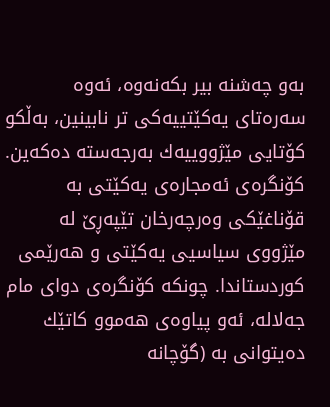به‌و چه‌شنه‌ بیر بكه‌نه‌وه‌، ئه‌وه‌ سه‌ره‌تای یه‌كێتییه‌كی تر نابینین، به‌ڵكو كۆتایی مێژووییه‌ك به‌رجه‌سته‌ ده‌كه‌ین.
كۆنگره‌ی ئه‌مجاره‌ی یه‌كێتی به‌ قۆناغێكی وه‌رچه‌رخان تێپه‌ڕێ له‌ مێژووی سیاسیی یه‌كێتی و هه‌رێمی كوردستاندا. چونكه‌ كۆنگره‌ی دوای مام جه‌لاله‌، ئه‌و پیاوه‌ی هه‌موو كاتێك ده‌یتوانی به‌ (گۆچانه‌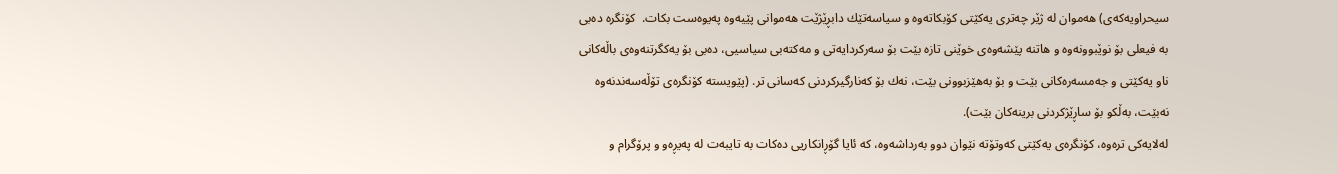سیحراویه‌كه‌ی) هه‌موان له ‌ژێر چه‌تری یه‌كێتی كۆبكاته‌وه‌ و سیاسه‌تێك دابڕێژێت هه‌موانی پێیه‌وه‌ په‌یوه‌ست بكات.  كۆنگره‌ ده‌بی به‌ فیعلی بۆ نوێبوونه‌وه‌ و هاتنه‌ پێشه‌وه‌ی خوێنی تازه‌ بێت بۆ سه‌ركردایه‌تی و مه‌كته‌بی سیاسیی، ده‌بی بۆ یه‌كگرتنه‌وه‌ی باڵه‌كانی ناو یه‌كێتی و جه‌مسه‌ره‌كانی بێت و بۆ به‌هێزبوونی بێت، نه‌ك بۆ كه‌نارگیركردنی كه‌سانی تر. (پێویسته‌ كۆنگره‌ی تۆڵه‌سه‌ندنه‌وه‌ نه‌بێت، به‌ڵكو بۆ ساڕێژكردنی برینه‌كان بێت).
له‌لایه‌كی تره‌وه‌، كۆنگره‌ی یه‌كێتی كه‌وتۆته‌ نێوان دوو به‌رداشه‌وه‌، كه‌ ئایا گۆڕانكاریی ده‌كات به‌ تایبه‌ت له‌ په‌یڕه‌و و پرۆگرام و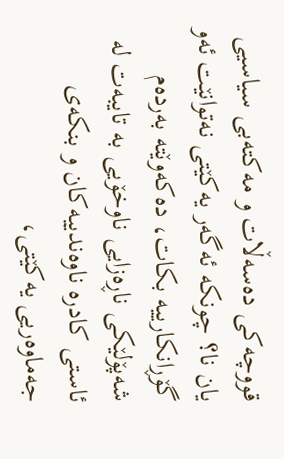قووچه‌كی ده‌سه‌ڵات و مه‌كته‌بی سیاسیی یان نا؟ چونكه‌ ئه‌گه‌ر یه‌كێتی نه‌توانێت ئه‌و گۆڕانكارییه‌ بكات، ده‌كه‌وێته‌ به‌رده‌م شه‌پۆلێكی ناڕه‌زایی ناوخۆیی به‌ تایبه‌ت له‌ ئاستی كادره‌ ناوه‌ندییه‌كان و بنكه‌ی جه‌ماوه‌ریی یه‌كێتی،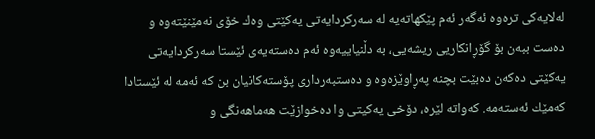له‌لایه‌كی تره‌وه‌ ئه‌گه‌ر ئه‌م پێكهاته‌یه‌ له‌ سه‌ركردایه‌تی یه‌كێتی وه‌ك خۆی نه‌مێنێته‌وه‌ و ده‌ست ببه‌ن بۆ گۆڕانكاریی ریشه‌یی، به‌ دڵنیاییه‌وه‌ ئه‌م ده‌سته‌یه‌ی ئێستا سه‌ركردایه‌تی یه‌كێتی ده‌كه‌ن ده‌بێت بچنه‌ په‌ڕاوێزه‌وه‌ و ده‌ستبه‌رداری پۆسته‌كانیان بن كه‌ ئه‌مه‌ له‌ ئێستادا كه‌مێك ئه‌سته‌مه‌. كه‌واته‌ لێره‌، دۆخی یه‌كیتی وا ده‌خوازێت هه‌ماهه‌نگی و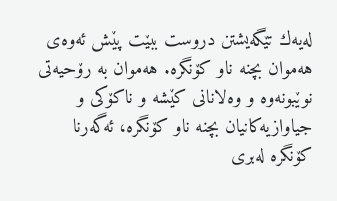له‌یه‌ك تێگه‌یشتن دروست ببێت پێش ئه‌وه‌ی هه‌موان بچنه‌ ناو كۆنگره‌. هه‌موان به‌ رۆحیه‌تی نوێبونه‌وه‌ و وه‌لانانی كێشه‌ و ناكۆكی و جیاوازیه‌كانیان بچنه‌ ناو كۆنگره‌، ئه‌گه‌رنا كۆنگره‌ له‌بری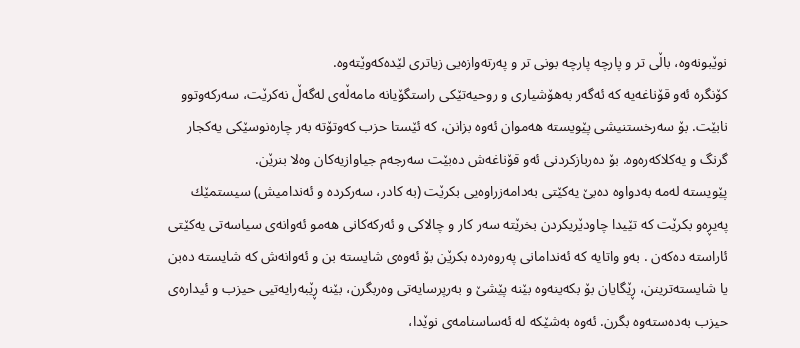نوێبونه‌وه‌، باڵی تر و پارچه‌ پارچه‌ بونی تر و په‌رته‌وازه‌یی زیاتری لێده‌كه‌وێته‌وه‌.
كۆنگره‌ ئه‌و قۆناغه‌یه‌ كه‌ ئه‌گه‌ر به‌هۆشیاری و روحیه‌تێكی راستگۆیانه‌ مامه‌ڵه‌ی له‌گه‌ڵ نه‌كرێت، سه‌ركه‌وتوو نابێت. بۆ سه‌رخستنیشی پێویسته‌ هه‌موان ئه‌وه‌ بزانن، كه‌ ئێستا حزب كه‌وتۆته‌ به‌ر چاره‌نوسێكی یه‌كجار  گرنگ و یه‌كلاكه‌ره‌وه‌. بۆ ده‌ربازكردنی ئه‌و قۆناغه‌ش ده‌بێت سه‌رجه‌م جیاوازیه‌كان وه‌لا بنرێن.
پێویسته‌ له‌مه‌ به‌دواوه‌ ده‌بێ یه‌كێتی به‌دامه‌زراوه‌یی بكرێت (به‌ كادر، سه‌ركرده‌ و ئه‌ندامیش) سیستمێك په‌یڕه‌و بكرێت كه‌ تێیدا چاودێریكردن بخرێته‌ سه‌ر كار و چالاكی و ئه‌ركه‌كانی هه‌مو ئه‌وانه‌ی سیاسه‌تی یه‌كێتی ئاراسته‌ ده‌كه‌ن . به‌و واتایه‌ كه ‌ئه‌ندامانی په‌روه‌رده‌ بكرێن بۆ ئه‌وه‌ی شایسته‌ بن و ئه‌وانه‌ش كه‌ شایسته‌ ده‌بن یا شایسته‌ترینن، ڕێگایان بۆ بكه‌ینه‌وه‌ بێنه‌ پێشێ و به‌رپرسایه‌تی وه‌ربگرن، بێنه ڕێبه‌رایه‌تیی حیزب و ئیداره‌ی حیزب به‌ده‌سته‌وه‌ بگرن. ئه‌وه‌ به‌شێكە له‌ ئه‌ساسنامه‌ی نوێدا،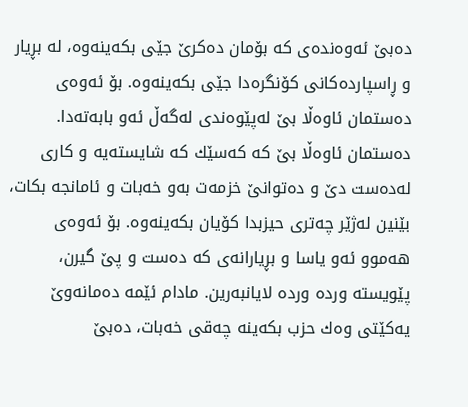ده‌بێ ئه‌وه‌نده‌ی كه‌ بۆمان ده‌كرێ جێی بكه‌ینه‌وه‌، له‌ بڕیار و ڕاسپارده‌كانی كۆنگره‌دا جێی بكه‌ینه‌وه‌. بۆ ئه‌وه‌ی ده‌ستمان ئاوه‌ڵا بێ له‌پێوه‌ندی له‌گه‌ڵ ئه‌و بابه‌ته‌دا. ده‌ستمان ئاوه‌ڵا بێ كه‌ كه‌سێك كه‌ شایسته‌یه‌ و كاری له‌ده‌ست دێ و ده‌توانێ خزمه‌ت به‌و خه‌بات و ئامانجه‌ بكات، بێنین له‌ژێر چه‌تری حیزبدا كۆیان بكه‌ینه‌وه‌. بۆ ئه‌وه‌ی هه‌موو ئه‌و یاسا و بڕیارانه‌ی كه‌ ده‌ست و پێ گیرن، پێویسته‌ ورده‌ ورده‌ لایانبه‌رین. مادام ئێمه‌ ده‌مانه‌وێ یه‌كێتی وه‌ك حزب بكه‌ینه‌ چه‌قی خه‌بات، ده‌بێ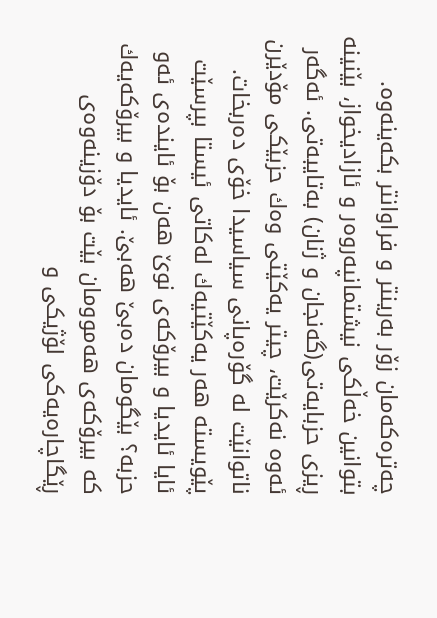چه‌تره‌كه‌مان زۆر به‌رینتر و فراوانتر بكه‌ینه‌وه‌. بتوانین خه‌ڵكی نیشتمانپه‌روه‌ر و ئازادیخواز، بێنینه‌ ڕیزی حزبایه‌تی(گه‌نجان و ژنان) به‌تایبه‌تی. ئه‌گه‌ر ئه‌وه‌ نه‌كرێت، چیتر یه‌كێتی وه‌ك حزبێكی مۆدێرن ناتوانێت له‌ گۆره‌پانی سیاسیدا خۆی ده‌ربخات.
پێویسته‌ هه‌ر یه‌كێتیه‌ك له‌كاتی ئیستا بپرسێت ئایا ئایدیا و بیرۆكه‌ی نوێ هه‌ن بۆ ئاینده‌ی ئه‌و حزبه‌‌؟ بێگومان ده‌بێ هه‌بێ. ئایدیا و بیرۆكه‌یه‌ك كه‌ بیرۆكه‌ی هه‌موومان بێت بۆ دۆزینه‌وه‌ی ڕێگاچاره‌یه‌كی لۆژیكی و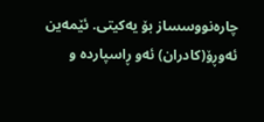چاره‌نووسساز بۆ یه‌كیتی. ئێمه‌ین ئه‌وڕۆ(كادران) ئه‌و ڕاسپارده‌ و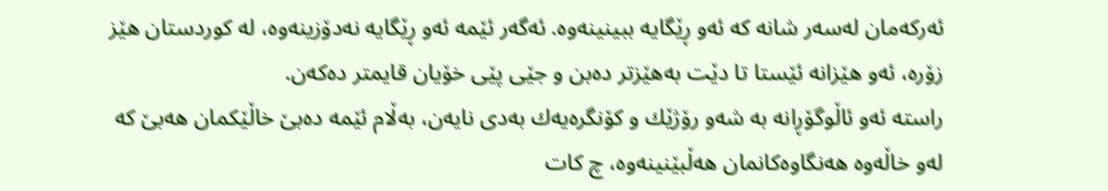ئه‌ركه‌مان له‌سه‌ر شانه‌ كه‌ ئه‌و ڕێگایه‌ ببینینه‌وه‌. ئه‌گه‌ر ئێمه‌ ئه‌و ڕێگایه‌ نه‌دۆزینه‌وه‌، له‌ كوردستان هێز زۆره‌، ئه‌و هێزانه‌ ئێستا تا دێت به‌هێزتر ده‌بن و جێی پێی خۆیان قایمتر ده‌كه‌ن.
راسته‌ ئه‌و ئاڵوگۆڕانه‌ به‌ شه‌و رۆژێك و كۆنگره‌یه‌ك به‌دی نایه‌ن‌، به‌ڵام ئێمه‌ ده‌بێ خاڵێكمان هه‌بێ كه‌ له‌و خاڵه‌وه‌ هه‌نگاوه‌كانمان هه‌ڵبێنینه‌وه‌، چ كات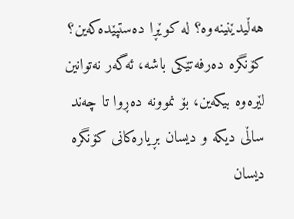هه‌ڵیدێنینه‌وه‌؟ له‌ كوێڕا ده‌ستپێده‌كه‌ین؟ كۆنگره‌ ده‌رفه‌تێكی باشه‌، ئه‌گه‌ر نه‌توانین لێره‌وه‌ بیكه‌ین، بۆ نموونه‌ ده‌ڕوا تا چه‌ند ساڵی دیكه‌ و دیسان بڕیاره‌كانی كۆنگره‌ دیسان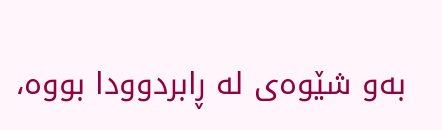به‌و شێوه‌ی له‌ ڕابردوودا بووه‌،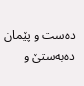ده‌ست و پێمان ده‌به‌ستێ و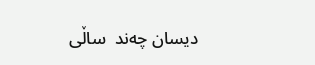دیسان چه‌ند  ساڵی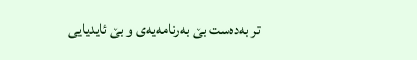تر به‌ده‌ست بێ به‌رنامه‌یه‌ی و بێ ئایدیایی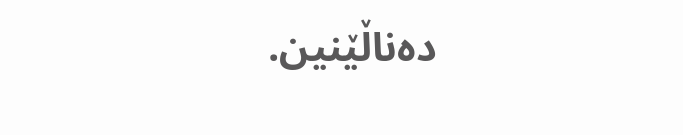ده‌ناڵێنین.